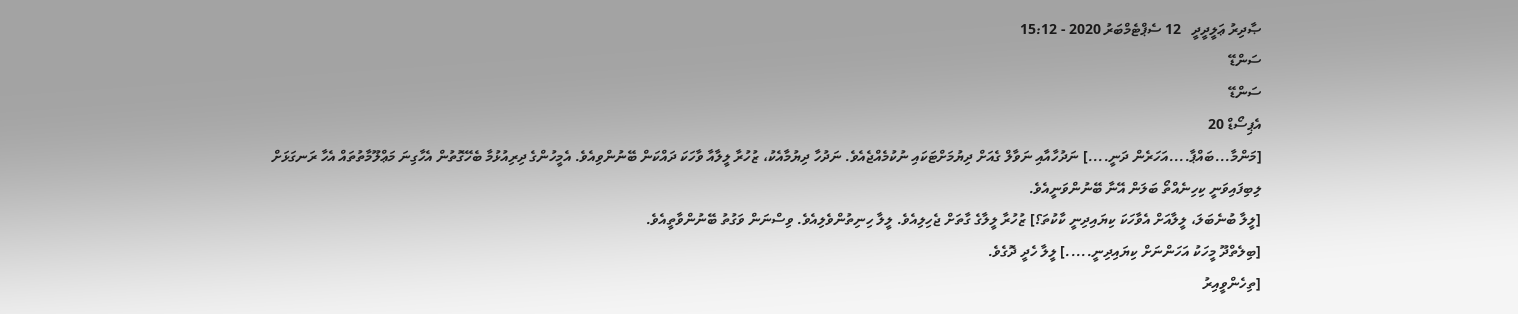ޞާދިރު ޢަލީދީދީ   12 ސެޕްޓެމްބަރު 2020 - 15:12
ސަންޑޭ
ސަންޑޭ
އެޕިސޯޑް 20
[މަންމާ...ބައްޕާ....އަހަރެން ދަނީ....] ނަދުހާއާއި ނަވާލް ގެއަށް ދިޔުމަށްޓަކައި ނުކުމެއްޖެއެވެ. ނަދުހާ ދިޔުމާއެކު، ޒުހުރާ ލީލާއާ ވާހަކަ ދައްކަން ބޭނުންވިއެވެ. އެމީހުންގެ ދިރިއުޅުމާ ބެހޭގޮތުން އެހާގިނަ މަޢްލޫމާތުތައް އެހާ ރަނގަޅަށް ލިބިފައިވަނީ ކިހިނެއްތޯ ބަލަން އޭނާ ބޭނުންވަނީއެވެ.
[ލީލާ ބުނެބަލަ، ލީލާއަށް އެވާހަކަ ކިޔައިދިނީ ކާކުތަ؟] ޒުހުރާ ލީލާގެ ގާތަށް ޖެހިލިއެވެ. ލީލާ ހިނިތުންވެލިއެވެ. ވިސްނަން ވަގުތު ބޭނުންވާތީއެވެ.
[ބިލެތްދޫ މީހަކު އަހަންނަށް ކިޔައިދިނީ.....] ލީލާ ހެދީ ދޮގެވެ.
[ތިހެންވީއިރު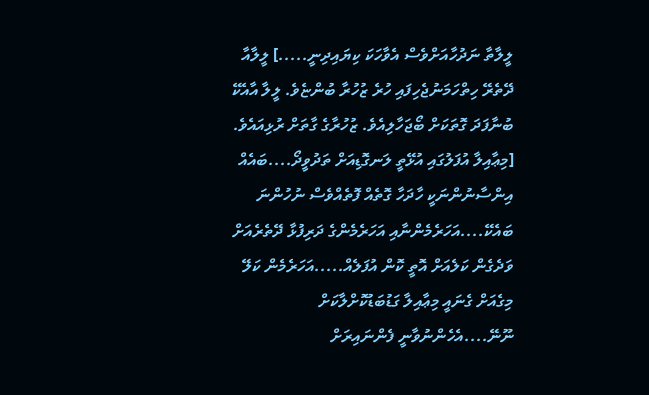ލީލާތާ ނަދުހާއަށްވެސް އެވާހަކަ ކިޔައިދިނީ.....] ލީލާއާ ދޭތެރޭ ހިތްހަމަނުޖެހިފައި ހުރެ ޒުހުރާ ބުންޏެވެ. ލީލާ އާއެކޭ ބުނާފަދަ ގޮތަކަށް ބޯޖަހާލިއެވެ. ޒުހުރާގެ ގާތަށް ރުޅިއައެވެ.
[މިޢާއިލާ އުފަލުގައި އުޅޭތީ ލަނގޮޑިއަށް ތަދުވީދޯ....ބައެއް އިންސާނުންނަކީ ހާދަހާ ގޮތެއް ފޮތެއްވެސް ނުހުންނަ ބައެކޭ....އަހަރެމެންނާއި އަހަރެމެންގެ ދަރިފުޅާ ދޭތެރެއަށް ވަދެގެން ކަލެއަށް އޮތީ ކޮން އުފަލެއް.....އަހަރެމެން ކަލޭ މިގެއަށް ގެނައީ މިޢާއިލާ ގަޑުބަޑުކޮށްލާކަށް ނޫނޭ....އެހެންނުވާނީ ފެންނައިރަށް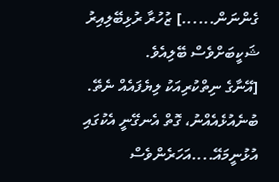ގެންނަން......] ޒުހުރާ ރުޅިބޭލިއިރު ޝަކީބަށްވެސް ބޭލިއެވެ.
[އޭނާގެ ނިތްކުރިއަކު ލިޔެފައެއް ނެތޭ. ބުނެއުޅެއެއްނު، ގޮތް އެނގޭނީ އެކުގައި އުޅުނީމައޭ....އަހަރެންވެސް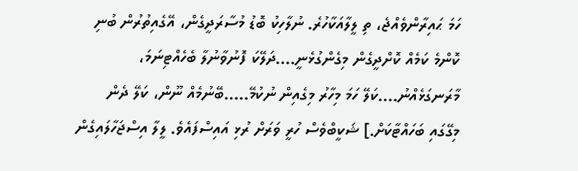ހަމަ ޙައިރާންވެއްޖެ، ތި ލީލާއަކާހުރެ. ނުލާހިކު ބޮޑު މުސާރަދީގެން، އޭގެއިތުރުން ބުނި ކޮންމެ ކަމެއް ކޮށްދީގެން މިގެންގުޅެނީ....ދަލޭކަ ފޮނުވާނުލާ ބެހެއްޓިނަމަ، މާރަނގަޅެއްނު....ކަލޭ ހަމަ މިހާރު މިގެއިން ނުކުމޭ.....ބޭނުމެއް ނޫން، ކަލޭ ދެން މިގޭގައި ބަހައްޓާކަށް.] ޝަކީބްވެސް ހުރީ ވަރަށް ރުޅި އައިސްފައެވެ. ލީލާ އިސްޖަހާލައިގެން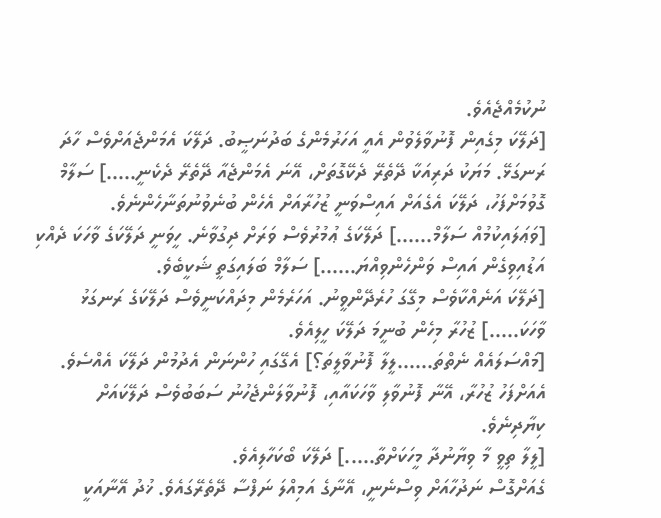ނުކުމެއްޖެއެވެ.
[ދަލޭކަ މިގެއިން ފޮނުވާލެވުން އެއީ އަހަރުމެންގެ ބަދުނަޞީބު. ދަލޭކަ އެމަންޖެއަށްވެސް ހާދަ ރަނގަޅޭ. މަޔަކު ދަރިއަކާ ދޭތެރޭ ދެކޭގޮތަށް، އޭނަ އެމަންޖެއާ ދޭތެރޭ ދެކެނީ.....] ސަލާމް ގޮވުމަށްފަހު، ދަލޭކަ އެގެއަށް އައިސްވަނީ ޒުހުރާއަށް އެހެން ބުނެވުނުތަނާހެންނެވެ.
[ވަޢަލައިކުމުއް ސަލާމް......] ދަލޭކަގެ ޢުމުރުވެސް ވަރަށް ދިގުވާނެ. ހީވަނީ ދަލޭކަގެ ވާހަކަ ދެއްކި އަޑުއިވިގެން އައިސް ވަންހެންވިއްޔަ......] ސަލާމް ބަލައިގަތީ ޝަކީބެވެ.
[ދަލޭކަ އަނެއްކާވެސް މިގޭގަ ހުރެދޭންވީނު. އަހަރެމެން މިދައްކަނީވެސް ދަލޭކަގެ ރަނގަޅު ވާހަކަ.....] ޒުހުރާ މިހެން ބުނީމަ ދަލޭކަ ހީލިއެވެ.
[މައްސަލައެއް ނެތްތަ......ލީލާ ފޮނުވާލީތަ؟] އެގޭގައި ހުންނަން އެދުމުން ދަލޭކަ އެއްސެވެ. އެއަށްފަހު ޒުހުރާ، އޭނާ ފޮނުވާލި ވާހަކައާއި، ފޮނުވާލަންޖެހުނު ސަބަބުވެސް ދަލޭކައަށް ކިޔާދިނެވެ.
[ލީލާ ތިވީ މާ ވިޔާނުދާ މީހަކަށްތާ.....] ދަލޭކަ ބޯކަހާލިއެވެ.
ގެއަށްގޮސް ނަދުހާއަށް ވިސްނެނީ، އޭނާގެ އަމިއްލަ ނަފްސާ ދޭތެރޭގައެވެ. ޚުދު އޭނާއަކީ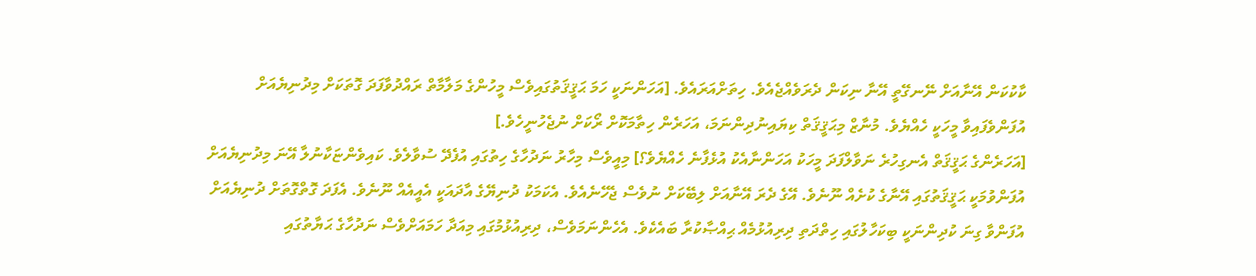ކާކުކަން އޭނާއަށް ނޭނގޭތީ އޭނާ ނިކަން ދެރަވެއްޖެއެވެ. ހިތަށްއަރައެވެ. [އަހަންނަކީ ހަމަ ޙަޤީޤަތުގައިވެސް މީހުންގެ މަލާމާތް ރައްދުވާފަދަ ގޮތަކަށް މިދުނިޔެއަށް އުފަންވެފައިވާ މީހަކީ ހެއްޔެވެ. މުނާޒް މިޙަޤީޤަތް ކިޔައިނުދިންނަމަ، އަހަރެން ހިތާމަކޮށް ރޯކަށް ނުޖެހުނީހެވެ.]
[އަހަރެންގެ ޙަޤީޤަތް އެނގިހުރެ ނަވާލްފަދަ މީހަކު އަހަންނާއެކު އުޅެފާނެ ހެއްޔެވެ؟] މިއީވެސް މިހާރު ނަދުހާގެ ހިތުގައި އުފެދޭ ސުވާލެވެ. ކައިވެންޏަކާނުލާ އޭނަ މިދުނިޔެއަށް އުފަންވުމަކީ ޙަޤީޤަތުގައި އޭނާގެ ކުށެއް ނޫނެވެ. އޭގެ ދެރަ އޭނާއަށް ލިބޭކަށް ނުވެސް ޖެހޭނެއެވެ. އެކަމަކު ދުނިޔޭގެ އާދައަކީ އެއީއެއް ނޫނެވެ. އެފަދަ ގޮތްގޮތަށް ދުނިޔެއަށް އުފަންވާ ގިނަ ކުދިންނަކީ ބިކަހާލުގައި ހިތްދަތި ދިރިއުޅުމެއް ޙިއްޞާކުރާ ބައެކެވެ. އެހެންނަމަވެސް، ދިރިއުޅުމުގައި މިއަދާ ހަމައަށްވެސް ނަދުހާގެ ޙަޔާތުގައި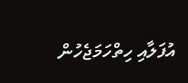އުފަލާއި ހިތްހަމަޖެހުން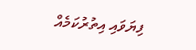ފިޔަވައި އިތުރުކަމެއް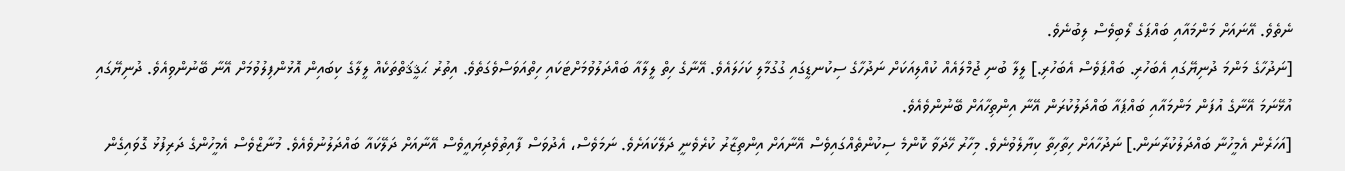ނެތެވެ. އޭނައަށް މަންމައާއި ބައްޕަގެ ލޯބިވެސް ލިބުނެވެ.
[ނަދުހާގެ މަންމަ ދުނިޔޭގައި އެބަހުރި. ބައްޕަވެސް އެބަހުރި.] ލީލާ ބުނި ޖުމްލައެއް ކުއްލިއަކަށް ނަދުހާގެ ސިކުނޑީގައި ގުގުމާލި ކަހަލައެވެ. އޭނާގެ ހިތް ލީލާއާ ބައްދަލުވުމަށްޓަކައި ހިތްއަވަސްވެގަތެވެ. އިތުރު ޙަޤީޤަތްތަކެއް ލީލާގެ ކިބައިން އޮޅުންފިލުވުމަށް އޭނާ ބޭނުންވިއެވެ. ދުނިޔޭގައި އުޅޭނަމަ އޭނާގެ އުފަން މަންމައާއި ބައްޕައާ ބައްދަލުކުރަން އޭނާ އިންތިހާއަށް ބޭނުންވެއެވެ.
[އަހަރެން އެމީހުނާ ބައްދަލުކުރާނަން.] ނަދުހާއަށް ހިތާހިތާ ކިޔާލެވުނެވެ. މިހާރު ހޭދަވާ ކޮންމެ ސިކުންތެއްގައިވެސް އޭނާއަށް އިންތިޒާރު ކުރެވެނީ ދަލޭކައަށެވެ. ނަމަވެސް، އެދުވަސް ފާއިތުވެދިޔައީވެސް އޭނާއަށް ދަލޭކައާ ބައްދަލުނުވެއެވެ. މުނާޒްވެސް އެމީހުންގެ ދަރިފުޅު ގޮވައިގެން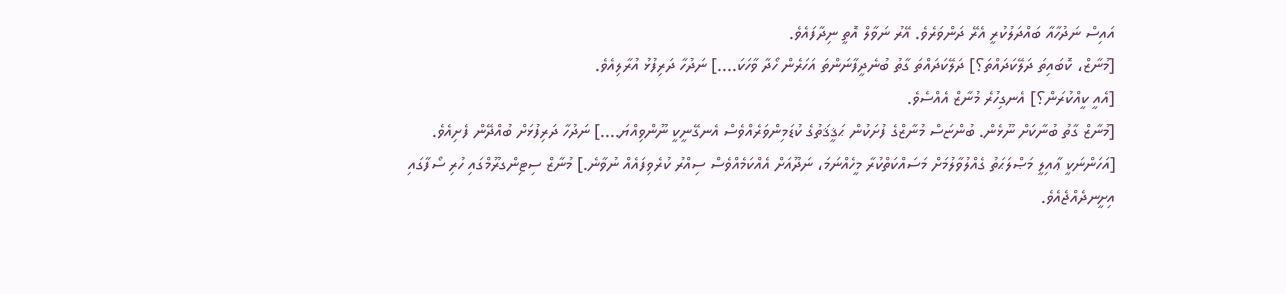އައިސް ނަދުހާއާ ބައްދަލުކުރީ އެރޭ ދަންވަރެވެ. އޭރު ނަވާލް އޮތީ ނިދާފައެވެ.
[މުނާޒް، ކޮބައިތަ ދަލޭކަދައްތަ؟] ދަލޭކަދައްތަ ގާތު ބުނެދީފާނަންތަ އަހަރެން ހޯދާ ވާހަކަ....] ނަދުހާ ދަރިފުޅު އުރާލިއެވެ.
[އެއީ ކީއްކުރަން؟] އެނގިހުރެ މުނާޒް އެއްސެވެ.
[މުނާޒް ގާތު ބުނާކަށް ނޫޅެން. ބުންޏަސް މުނާޒްގެ ފުށަކުން ޙަޤީޤަތުގެ ކުޑަމިންވަރެއްވެސް އެނގޭނީކީ ނޫންވިއްޔަ....] ނަދުހާ ދަރިފުޅަށް ބުއްދޭން ފެށިއެވެ.
[އަހަންނަކީ ޢާއިލީ މަޞްލަޙަތު ގެއްލުވާލުމަށް މަސައްކަތްކުރާ މީހެއްނަމަ، ނަދޫއަށް އެއްކަމެއްވެސް ސިއްރު ކުރެވިފައެއް ނުވާނެ.] މުނާޒް ސިޓިންގރޫމްގައި ހުރި ސޯފާގައި އިށީނދެއްޖެއެވެ.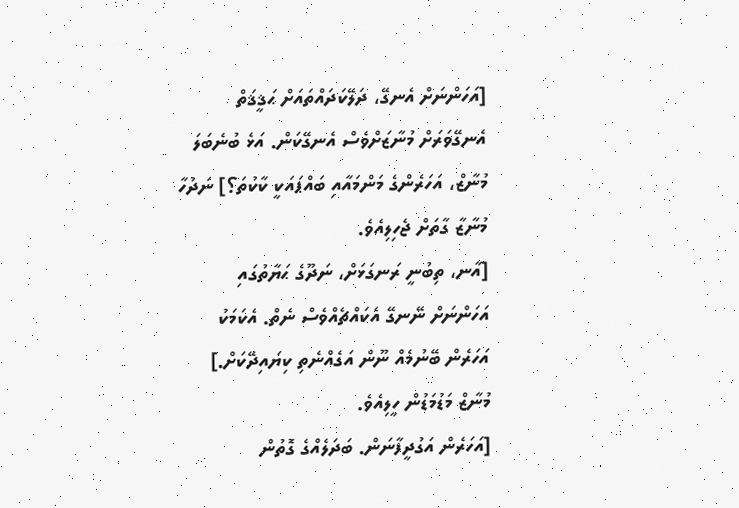[އަހަންނަށް އެނގޭ، ދަލޭކަދައްތައަށް ޙަޤީޤަތް އެނގޭވަރަށް މުނާޒަށްވެސް އެނގޭކަން. އަޅެ ބުނެބަލަ މުނާޒް، އަހަރެންގެ މަންމައާއި ބައްޕައަކީ ކާކުތަ؟] ނަދުހާ މުނާޒާ ގާތަށް ޖެހިލިއެވެ.
[އާނ، ތިބުނީ ރަނގަޅަށް، ނަދޫގެ ޙަޔާތުގައި އަހަންނަށް ނޭނގޭ އެކައްޗެއްވެސް ނެތް. އެކަމަކު އަހަރެން ބޭނުމެއް ނޫން އަގެއްނެތި ކިޔައިދޭކަށް.] މުނާޒް މަޑުމަޑުން ހީލިއެވެ.
[އަހަރެން އަގުދީފާނަން. ބަދަލެއްގެ ގޮތުން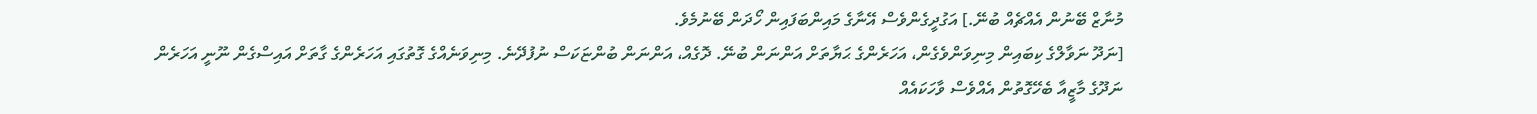މުނާޒް ބޭނުން އެއްޗެއް ބުނޭ.] އަގުދީގެންވެސް އޭނާގެ މައިންބަފައިން ހޯދަން ބޭނުމެވެ.
[ނަދޫ ނަވާލްގެ ކިބައިން މިނިވަންވެގެން، އަހަރެންގެ ޙަޔާތަށް އަންނަން ބުނޭ. ދޮގެއް، އަންނަން ބުންޏަކަސް ނުފުދޭނެ. މިނިވަނެއްގެ ގޮތުގައި އަހަރެންގެ ގާތަށް އައިސްގެން ނޫނީ އަހަރެން ނަދޫގެ މާޒީއާ ބެހޭގޮތުން އެއްވެސް ވާހަކައެއް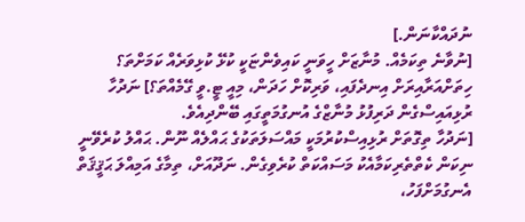ނުދައްކާނަން.]
[ނުވާނެ ތިކަމެއް. މުނާޒަށް ހީވަނީ ކައިވެންޏަކީ ކުޅޭ ކުޅިވަރެއް ކަމަށްތަ؟ ހިތަށްއަރާއިރަށް އިނދެފައި، ވަރިކޮށް ހަދަން، މިއީ ޓީ.ވީ ގޭމެއްތަ؟] ނަދުހާ ރުޅިއައިސްގެން ދަރިފުޅު މުނާޒްގެ އުނގުމަތީގައި ބޭންދިއެވެ.
[ނަދުހާ ތިގޮތަށް ރުޅިއިސްކުރުމަކީ މައްސަލަތަކުގެ ޙައްލެއް ނޫން. ޙައްލު ކުރެވޭނީ ނިކަން ކެތްތެރިކަމާއެކު މަސައްކަތް ކުރެވިގެން. ނަދޫއަށް، ތިމާގެ އަމިއްލަ ޙަޤީޤަތް އެނގުމަށްފަހު،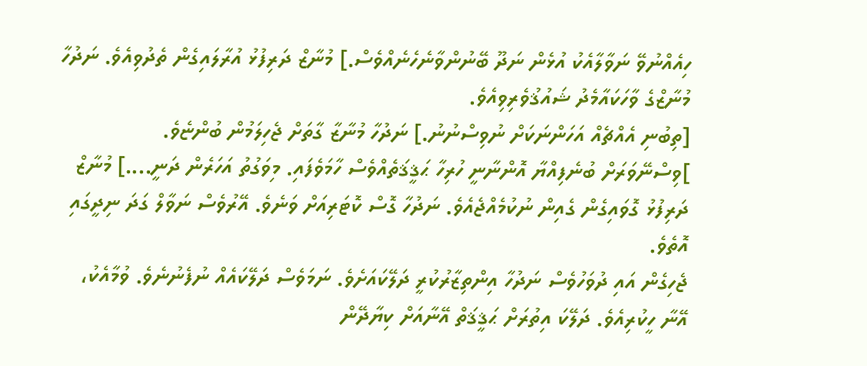ހިއެއްނުވޭ ނަވާލާއެކު އުޅެން ނަދޫ ބޭނުންވާނެހެނެއްވެސް.] މުނާޒް ދަރިފުޅު އުރާލައިގެން ތެދުވިއެވެ. ނަދުހާ މުނާޒްގެ ވާހަކައާމެދު ޝައުޤުވެރިވިއެވެ.
[ތިބުނި އެއްޗެއް އަހަންނަކަށް ނުވިސްނުނު.] ނަދުހާ މުނާޒާ ގާތަށް ޖެހިލަމުން ބުންޏެވެ.
]ވިސްނޭވަރަށް ބުނެފިއްޔާ އޮންނާނީ ހުރިހާ ޙަޤީޤަތެއްވެސް ހާމަވެފައި. މިވަގުތު އަހަރެން ދަނީ....] މުނާޒް ދަރިފުޅު ގޮވައިގެން ގެއިން ނުކުމެއްޖެއެވެ. ނަދުހާ ގޮސް ކޮޓަރިއަށް ވަނެވެ. އޭރުވެސް ނަވާލް ގަދަ ނިދީގައި އޮތެވެ.
ޖެހިގެން އައި ދުވަހުވެސް ނަދުހާ އިންތިޒާރުކުރީ ދަލޭކައަށެވެ. ނަމަވެސް ދަލޭކައެއް ނުފެނުނެވެ. ވުމާއެކު، އޭނާ ހީކުރިއެވެ. ދަލޭކަ އިތުރަށް ޙަޤީޤަތް އޭނާއަށް ކިޔާދޭން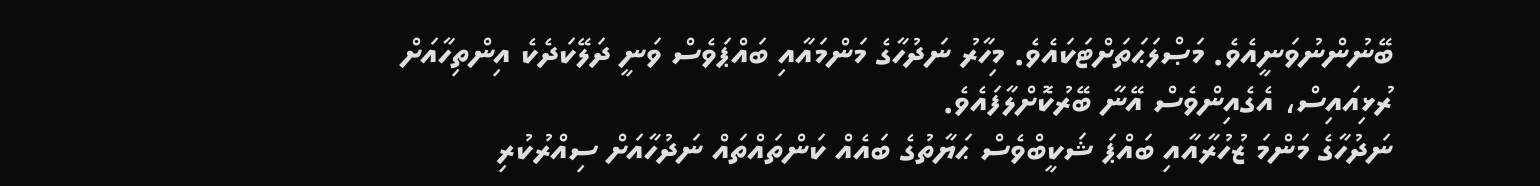ބޭނުންނުވަނީއެވެ. މަޞްލަޙަތަށްޓަކައެވެ. މިހާރު ނަދުހާގެ މަންމައާއި ބައްޕަވެސް ވަނީ ދަލޭކަދެކެ އިންތިހާއަށް ރުޅިއައިސް، އެގެއިންވެސް އޭނާ ބޭރުކޮށްލާފައެވެ.
ނަދުހާގެ މަންމަ ޒުހުރާއާއި ބައްޕަ ޝަކީބްވެސް ޙަޔާތުގެ ބައެއް ކަންތައްތައް ނަދުހާއަށް ސިއްރުކުރި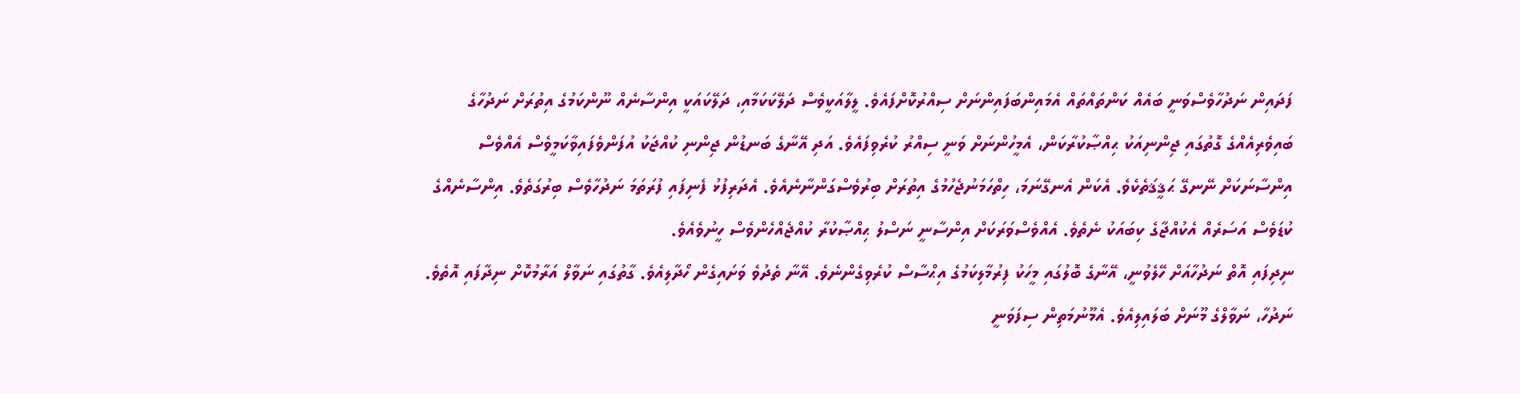ފަދައިން ނަދުހާވެސްވަނީ ބައެއް ކަންތައްތައް އެމައިންބަފައިންނަށް ސިއްރުކޮށްފައެވެ. ލީލާއަކީވެސް ދަލޭކަކަމާއި، ދަލޭކައަކީ އިންސާނެއް ނޫންކަމުގެ އިތުރަށް ނަދުހާގެ ބައިވެރިއެއްގެ ގޮތުގައި ޖިންނިއަކު ޙިއްޞާކުރާކަން، އެމީހުންނަށް ވަނީ ސިއްރު ކުރެވިފައެވެ. އަދި އޭނާގެ ބަނޑުން ޖިންނި ކުއްޖަކު އުފަންވެފައިވާކަމީވެސް އެއްވެސް އިންސާނަކަށް ނޭނގޭ ޙަޤީޤަތެކެވެ. އެކަން އެނގޭނަމަ، ހިތްހަމަނުޖެހުމުގެ އިތުރަށް ބިރުވެސްގަންނާނެއެވެ. އެދަރިފުޅު ފެނިފައި ފުރަތަމަ ނަދުހާވެސް ބިރުގަތެވެ. އިންސާނެއްގެ ކުޑަވެސް އަސަރެއް އެކުއްޖާގެ ކިބައަކު ނެތެވެ. އެއްވެސްވަރަކަށް އިންސާނީ ނަސްލު ޙިއްޞާކުރާ ކުއްޖެއްހެންވެސް ހީނުވެއެވެ.
ނިދިފައި އޮތް ނަދުހާއަށް ހޭލެވުނީ، އޭނާގެ ބޮލުގައި މީހަކު ފިރުމާލިކަމުގެ އިޙްސާސް ކުރެވިގެންނެވެ. އޭނާ ތެދުވެ ވަށައިގެން ހޯދާލިއެވެ. ގާތުގައި ނަވާލް އަރާމުކޮށް ނިދާފައި އޮތެވެ. ނަދުހާ، ނަވާލްގެ މޫނަށް ބަލައިލިއެވެ. އެމޫނުމަތިން ސިފަވަނީ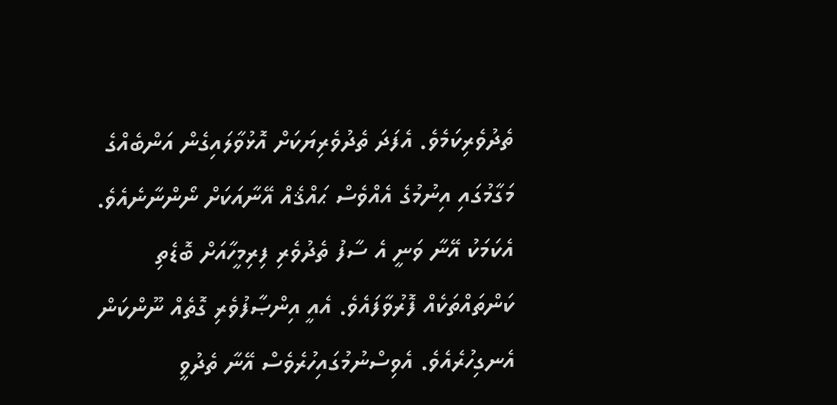ތެދުވެރިކަމެވެ. އެފަދަ ތެދުވެރިޔަކަށް އޮޅުވާލައިގެން އަންބެއްގެ މަގާމުގައި އިނުމުގެ އެއްވެސް ޙައްޤެއް އޭނާއަކަށް ނޯންނާނެއެވެ. އެކަމަކު އޭނާ ވަނީ އެ ސާފު ތެދުވެރި ފިރިމީހާއަށް ބޮޑެތި ކަންތައްތަކެއް ފޮރުވާފައެވެ. އެއީ އިންޞާފުވެރި ގޮތެއް ނޫންކަން އެނގިހުރެއެވެ. އެވިސްނުމުގައިހުރެވެސް އޭނާ ތެދުވީ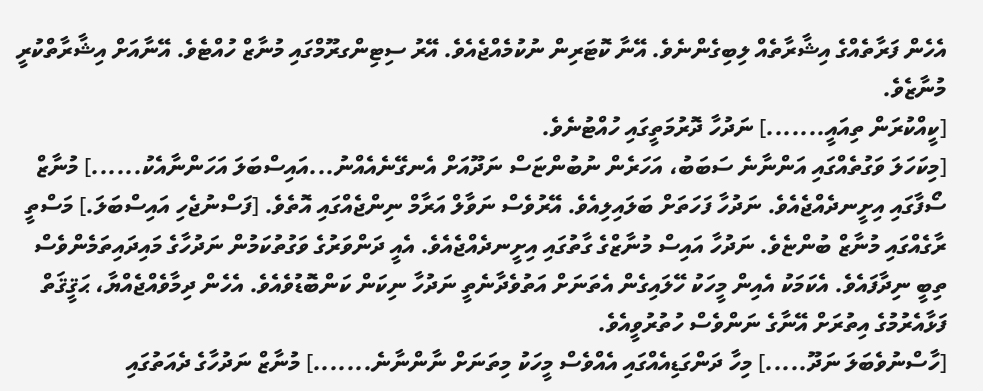އެހެން ފަރާތެއްގެ އިޝާރާތެއް ލިބިގެންނެވެ. އޭނާ ކޮޓަރިން ނުކުމެއްޖެއެވެ. އޭރު ސިޓިންގރޫމްގައި މުނާޒް ހުއްޓެވެ. އޭނާއަށް އިޝާރާތްކުރީ މުނާޒެވެ.
[ކީއްކުރަން ތިއައީ.......] ނަދުހާ ދޮރުމަތީގައި ހުއްޓުނެވެ.
[މިކަހަލަ ވަގުތެއްގައި އަންނާނެ ސަބަބު، އަހަރެން ނުބުންޏަސް ނަދޫއަށް އެނގޭނެއެއްނު...އައިސްބަލަ އަހަންނާއެކު......] މުނާޒް ސޯފާގައި އިށީނދެއްޖެއެވެ. ނަދުހާ ފަހަތަށް ބަލައިލިއެވެ. އޭރުވެސް ނަވާލް އަރާމް ނިންޖެއްގައި އޮތެވެ. [ފަސްނުޖެހި އައިސްބަލަ.] މަސްތީ ރާގެއްގައި މުނާޒް ބުންޏެވެ. ނަދުހާ އައިސް މުނާޒްގެ ގާތުގައި އިށީނދެއްޖެއެވެ. އެއީ ދަންވަރުގެ ވަގުތުކަމުން ނަދުހާގެ މައިދައިތަމެންވެސް ތިބީ ނިދާފައެވެ. އެކަމަކު އެއިން މީހަކު ހޭލައިގެން އެތަނަށް އަތުވެދާނެތީ ނަދުހާ ނިކަން ކަންބޮޑުވެއެވެ. އެހެން ދިމާވެއްޖެއްޔާ، ޙަޤީޤަތް ފަޅާއެރުމުގެ އިތުރަށް އޭނާގެ ނަންވެސް ހުތުރުވީއެވެ.
[ހާސްނުވެބަލަ ނަދޫ.....] މިހާ ދަންގަޑިއެއްގައި އެއްވެސް މީހަކު މިތަނަށް ނާންނާނެ.......] މުނާޒް ނަދުހާގެ ދެއަތުގައި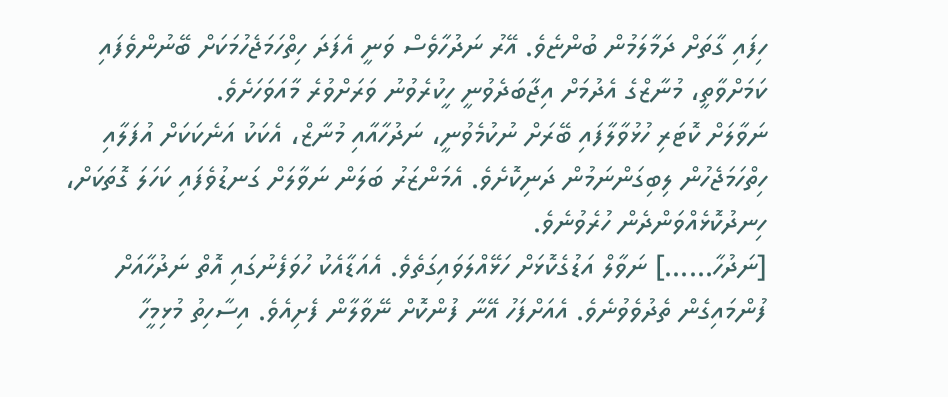ހިފައި ގާތަށް ދަމާލަމުން ބުންޏެވެ. އޭރު ނަދުހާވެސް ވަނީ އެފަދަ ހިތްހަމަޖެހުމަކަށް ބޭނުންވެފައި ކަމަށްވާތީ، މުނާޒްގެ އެދުމަށް އިޖާބަދެވުނީ ހީކުރެވުނު ވަރަށްވުރެ މާއަވަހަށެވެ.
ނަވާލަށް ކޮޓަރި ހުޅުވާލާފައި ބޭރަށް ނުކުމެވުނީ، ނަދުހާއާއި މުނާޒް، އެކަކު އަނެކަކަށް އުފަލާއި ހިތްހަމަޖެހުން ލިބިގަންނަމުން ދަނިކޮށެވެ. އެމަންޒަރު ބަލަން ނަވާލަށް ގަނޑުވެފައި ކަހަލަ ގޮތަކަށް، ހިނދުކޮޅެއްވަންދެން ހުރެވުނެވެ.
[ނަދުހާ......] ނަވާލް އަޑުގެކޮޅަށް ހަޅޭއްލަވައިގަތެވެ. އެއަޑާއެކު ހުވަފެނުގައި އޮތް ނަދުހާއަށް ފުންމައިގެން ތެދުވެވުނެވެ. އެއަށްފަހު އޭނާ ފުންކޮށް ނޭވާލާން ފެށިއެވެ. އިސާހިތު މުޅިމީހާ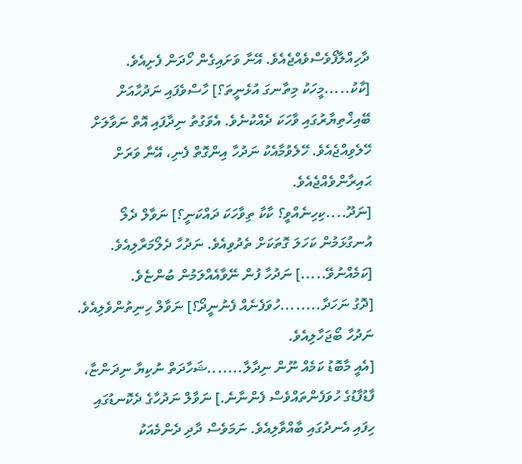ދާހިއްލާފޯވެސްވެއްޖެއެވެ. އޭނާ ވަށައިގެން ހޯދަން ފެށިއެވެ.
[ކާކު.....މީހަކު މިތާނގަ އުޅެނީތަ؟] ހާސްވެފައި ނަދުހާއަށް ބޭއިޚްތިޔާރުގައި ވާހަކަ ދެއްކުނެވެ. އެވަގުތު ނިދާފައި އޮތް ނަވާލަށް ހޭލެވިއްޖެއެވެ. ހޭލެވުމާއެކު ނަދުހާ އިންގޮތް ފެނި، އޭނާ ވަރަށް ޙައިރާންވެއްޖެއެވެ.
[ނަދޫ....ކިހިނެއްވީ؟ ކާކާ ތިވާހަކަ ދައްކަނީ؟] ނަވާލް ދެލޯ އުނގުޅަމުން ކަހަލަ ގޮތަކަށް ތެދުވިއެވެ. ނަދުހާ ދެލޯމަރާލިއެވެ.
[ކަމެއްނުވޭ.....] ނަދުހާ ފުން ނޭވާއެއްލަމުން ބުންޏެވެ.
[ދޮގު ނަހަދާ........ހުވަފެނެއް ފެނުނީދޯ؟] ނަވާލް ހިނިތުންވެލިއެވެ. ނަދުހާ ބޯޖަހާލިއެވެ.
[އެއީ މާބޮޑު ކަމެއް ނޫން ނިދާލާ.......ޝަހާދަތް ނުކިޔާ ނިދަންޏާ، ފާޑުފާޑުގެ ހުވަފެންތައްވެސް ފެންނާނެ.] ނަވާލް ނަދުހާގެ ދެކޮނޑުގައި ހިފައި އެނދުގައި ބާއްވާލިއެވެ. ނަމަވެސް ދާދި ދެންމެއަކު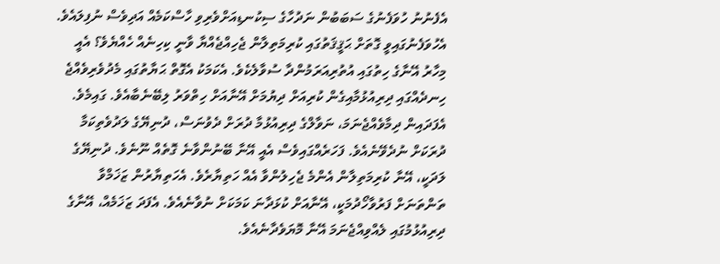އެފެނުނު ހުވަފެނުގެ ސަބަބުން ނަދުހާގެ ސިކުނޑިއަށްވެރިވި ހާސްކަމެއް އަދިވެސް ނުފިލައެވެ.
އެހުވަފެނުގައިވީ ގޮތަށް ޙަޤީޤަތުގައި ކުރިމަތިލާން ޖެހިއްޖެއްޔާ ވާނީ ކިހިނެއް ހެއްޔެވެ؟ އެއީ މިހާރު އޭނާގެ ހިތުގައި އުތުރިއަރަމުންދާ ސުވާލެކެވެ. އެކަމަކު އެގޮތް ޙަޔާތުގައި މެދުވެރިވެއްޖެ ހިނދެއްގައި ދިރިއުޅުމާއިގެން ކުރިއަށް ދިޔުމަށް އޭނާއަށް ހިތްވަރު ލިބޭނެބާއެވެ. ގައިމެވެ. އެފަދައިން ދިމާވެއްޖެނަމަ، ނަވާލްގެ ދިރިއުޅުމާ ދުރަށް ދެވުނަސް، ދުނިޔޭގެ ލަދުވެތިކަމާ ދުރަކަށް ނުދެވޭނެއެވެ. ފަހަރެއްގައިވެސް އެއީ އޭނާ ބޭނުންވާނެ ގޮތެއް ނޫނެވެ. ދުނިޔޭގެ ލަދަކީ، އޭނާ ކުރިމަތިލާން އެންމެ ޖެހިލުންވާ އެއް ހަތިޔާރެވެ. އެހަތިޔާރުން ޒަޚަމްވާ ތަންތަނަށް ފަރުވާހޯދުމަކީ، އޭނާއަށް ކުޅަދާނަ ކަމަކަށް ނުވާނެއެވެ. އެފަދަ ޒަޚަމެއް، އޭނާގެ ދިރިއުޅުމުގައި ލެއްވިއްޖެނަމަ އޭނާ މޮޔަވެދާނެއެވެ.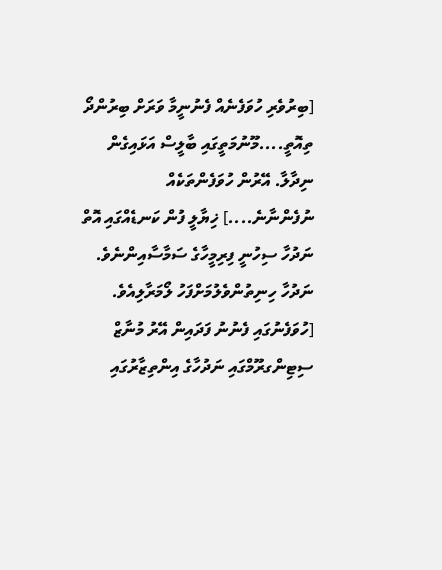[ބިރުވެރި ހުވަފެނެއް ފެނުނީމާ ވަރަށް ބިރުންދޯ ތިއޮތީ....މޫނުމަތީގައި ބާލީސް އަޅައިގެން ނިދާލާ. އޭރުން ހުވަފެންތަކެއް ނުފެންނާނެ....] ޚިޔާލީ ފުން ކަނޑެއްގައި އޮތް ނަދުހާ ސިހުނީ ފިރިމީހާގެ ސަމާސާއިންނެވެ. ނަދުހާ ހިނިތުންވެލުމަށްފަހު ލޯމަރާލިއެވެ.
[ހުވަފެނުގައި ފެނުނު ފަދައިން އޭރު މުނާޒް ސިޓިންގރޫމްގައި ނަދުހާގެ އިންތިޒާރުގައި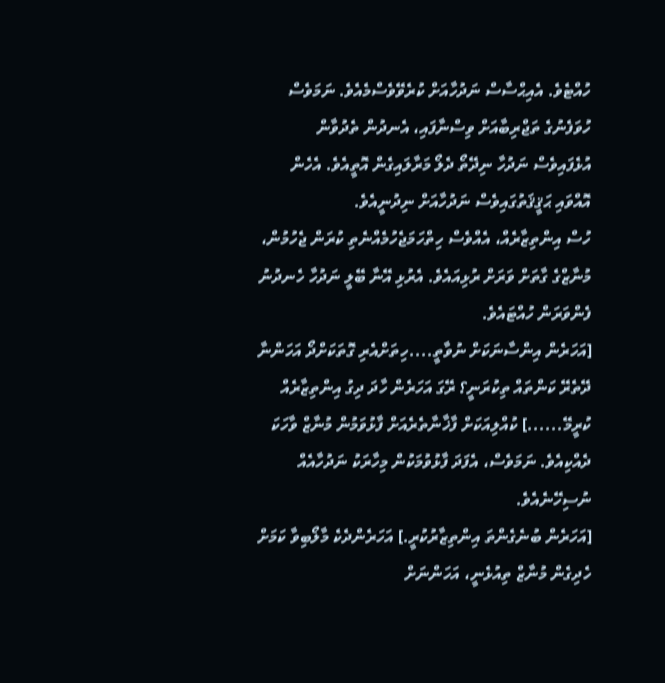ހުއްޓެވެ. އެއިޙްސާސް ނަދުހާއަށް ކުރެވޭވެސްމެއެވެ. ނަމަވެސް ހުވަފެނުގެ ތަޖްރިބާއަށް ވިސްނާފައި، އެނދުން ތެދުވާން އުޅެފައިވެސް ނަދުހާ ނިދޭތޯ ދެލޯ މަރާލައިގެން އޮތީއެވެ. އެހެން އޮއްވައި ޙަޤީޤަތުގައިވެސް ނަދުހާއަށް ނިދުނީއެވެ.
ހުސް އިންތިޒާރެއް، އެއްވެސް ހިތްހަމަޖެހުމެއްނެތި ކުރަން ޖެހުމުން، މުނާޒްގެ ގާތަށް ވަރަށް ރުޅިއައެވެ. އެރުޅި އޭނާ ބޭލީ ނަދުހާ ހެނދުނު ފެންވަރަން ހުއްޓައެވެ.
[އަހަރެން އިންސާނަކަށް ނުވާތީ....ހިތަށްއެރި ގޮތަކަށްދޯ އަހަންނާ ދޭތެރޭ ކަންތައް ތިކުރަނީ؟ ރޭގަ އަހަރެން ހާދަ ދިގު އިންތިޒާރެއް ކުރީމޭ......] ކުއްލިއަކަށް ފާޚާނާތެރެއަށް ފާޅުވަމުން މުނާޒް ވާހަކަ ދެއްކިއެވެ. ނަމަވެސް، އެފަދަ ފާޅުވުމަކުން މިހާރަކު ނަދުހާއެއް ނުސިހޭނެއެވެ.
[އަހަރެން ބުނެގެންތަ އިންތިޒާރުކުރީ.] އަހަރެންދެކެ މާލޯބިވާ ކަމަށް ހެދިގެން މުނާޒް ތިއުޅެނީ، އަހަންނަށް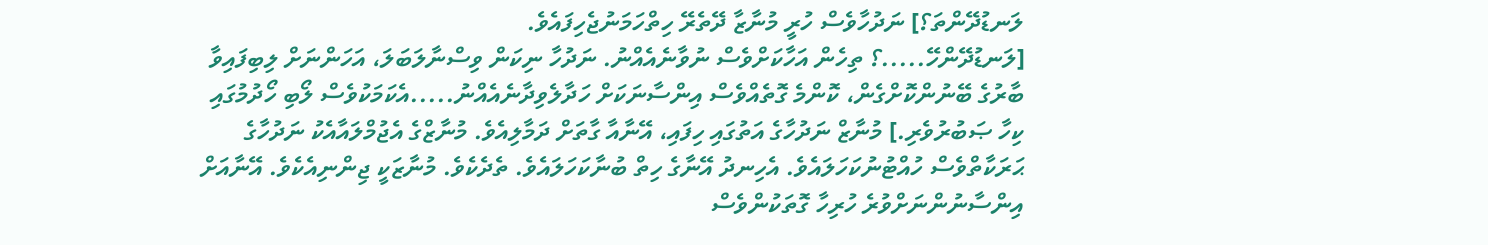ލަނޑުދޭންތަ؟] ނަދުހާވެސް ހުރީ މުނާޒާ ދޭތެރޭ ހިތްހަމަނުޖެހިފައެވެ.
[ލަނޑުދޭންހޭ.....؟ ތިހެން އަހާކަށްވެސް ނުވާނެއެއްނު. ނަދުހާ ނިކަން ވިސްނާލަބަލަ، އަހަންނަށް ލިބިފައިވާ ބާރުގެ ބޭނުންކޮށްގެން، ކޮންމެ ގޮތެއްވެސް އިންސާނަކަށް ހަދާލެވިދާނެއެއްނު.....އެކަމަކުވެސް ލޯބި ހޯދުމުގައި ކިހާ ޞަބުރުވެރި.] މުނާޒް ނަދުހާގެ އަތުގައި ހިފައި، އޭނާއާ ގާތަށް ދަމާލިއެވެ. މުނާޒްގެ އެޖުމްލައާއެކު ނަދުހާގެ ޙަރަކާތްވެސް ހުއްޓުނުކަހަލައެވެ. އެހިނދު އޭނާގެ ހިތް ބުނާކަހަލައެވެ. ތެދެކެވެ. މުނާޒަކީ ޖިންނިއެކެވެ. އޭނާއަށް އިންސާނުންނަށްވުރެ ހުރިހާ ގޮތަކުންވެސް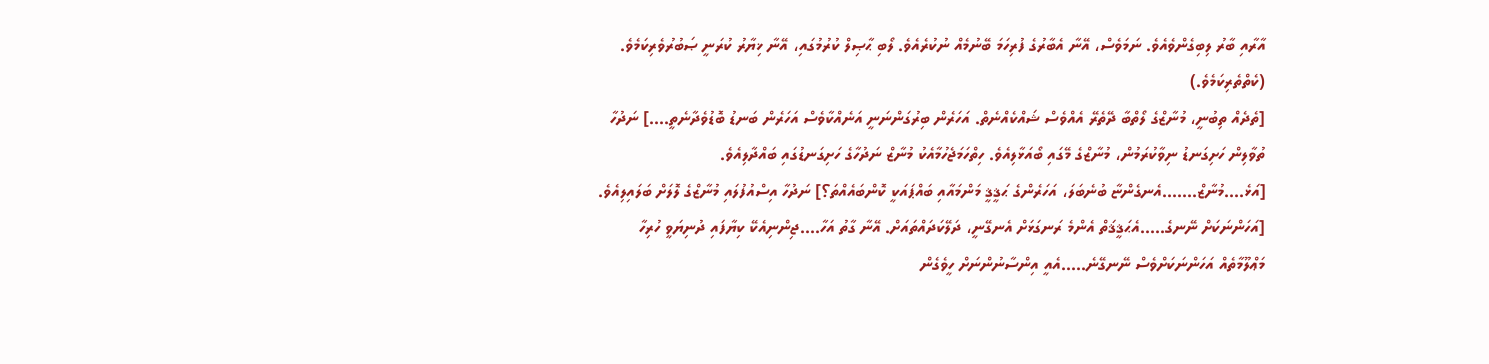އާރާއި ބާރު ލިބިގެންވެއެވެ. ނަމަވެސް، އޭނާ އެބާރުގެ ފުރިހަމަ ބޭނުމެއް ނުކުރެއެވެ. ލޯބި ޙާޞިލް ކުރުމުގައި، އޭނާ ޚިޔާރު ކުރަނީ ޞަބުރުވެރިކަމެވެ. (ކެތްތެރިކަމެވެ.)
[ތެދެއް ތިބުނީ، މުނާޒްގެ ލޯތްބާ ދޭތެރޭ އެއްވެސް ޝައްކެއްނެތް. އަހަރެން ބިރުގަންނަނީ އަނެއްކާވެސް އަހަރެން ބަނޑު ބޮޑުވެދާނެތީ....] ނަދުހާ ތުވާލިން ހަށިގަނޑު ނިވާކުރަމުން، މުނާޒްގެ މޭގައި ބޯއަޅާލިއެވެ. ހިތްހަމަޖެހުމާއެކު މުނާޒް ނަދުހާގެ ހަށިގަނޑުގައި ބައްދާލިއެވެ.
[އަޅެ....މުނާޒް.......އެނގެންޏާ ބުނެބަލަ، އަހަރެންގެ ޙަޤީޤީ މަންމައާއި ބައްޕައަކީ ކޮންބައެއްތަ؟] ނަދުހާ އިސްއުފުލައި މުނާޒްގެ ލޮލަށް ބަލައިލިއެވެ.
[އަހަންނަކަށް ނޭނގެ.....އެޙަޤީޤަތް އެންމެ ރަނގަޅަށް އެނގޭނީ، ދަލޭކަދައްތައަށް. އޭނާ ގާތު އަހާ....ޖިންނިއެކޭ ކިޔާފައި ދުނިޔަވީ ހުރިހާ މަޢްލޫމާތެއް އަހަންނަކަށްވެސް ނޭނގޭނެ.....އެއީ އިންސާނުންނަށް ހީވެގެން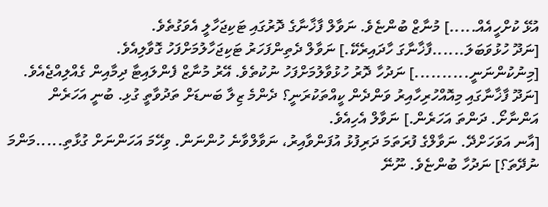އުޅޭ ކުށްހީއެއް.....] މުނާޒް ބުންޏެވެ. ނަވާލް ފާޚާނާގެ ދޮރުގައި ޓަކިޖަހާލީ އެވަގުތެވެ.
[ނަދޫ ހުޅުވަބަލަ......ފާޚާނާގަ ހާދައިރެކޭ.] ނަވާލް ދެތިންފަހަރު ޓަކިޖަހާލުމަށްފަހު ގޮވާލިއެވެ.
[މިނުކުންނަނީ..........] ނަދުހާ ދޮރު ހުޅުވާލުމަށްފަހު ނުކުތެވެ. އޭރު މުނާޒް ފެންލައިޓާ ދިމާއިން ގެއްލިއްޖެއެވެ.
[ނަދޫ ފާޚާނާގައި މިއޮއްހުރިހާއިރު ވަންދެން ކީއްތަކުރަނީ؟ ދެންމެ ޒިލާ ބަނޑަށް ތަދުވާތީ ގުޅި. ބުނީ އަހަރެން އަންނާށޯ. ދަންތަ އަހަރެން.] ނަވާލް އެހިއެވެ.
[އާނ އަވަހަށްދޭ. ނަވާލްގެ ފުރަތަމަ ދަރިފުޅު އުފަންވާއިރު، ނަވާލްވާނެ ހުންނަން. ވިހޭމަ އަހަންނަށް ގުޅާތި.....މަންމަ ނުދޭތަ؟] ނަދުހާ ބުންޏެވެ. ނޫނޭ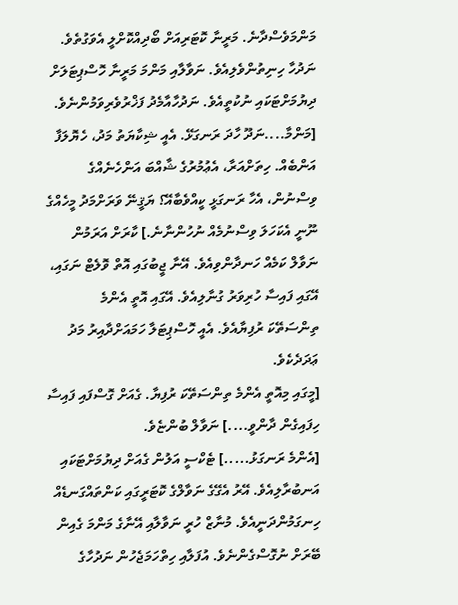މަންމަވެސްދާނެ. މަރީނާ ކޮޓަރިއަށް ބޯދިއްކޮށްލީ އެވަގުތެވެ. ނަދުހާ ހިނިތުންވެލިއެވެ. ނަވާލާއި މަންމަ މަރީނާ ހޮސްޕިޓަލަށް ދިޔުމަށްޓަކައި ނުކުތީއެވެ. ނަދުހާއާމެދު ފަޚްރުވެރިވަމުންނެވެ.
[މަންމާ....ނަދޫ ހާދަ ރަނގަޅޭ. އެއީ ޝިކާޔަތު މަދު، ހެޔޮލަފާ އަންބެއް. ހިތަށްއަރާ، އެޢުމުރުގެ ޝާއްބަ އަންހެނެއްގެ ވިސްނުން، އެހާ ރަނގަޅީ ކީއްވެބާއޭ؟ ޔަޤީނޭ ވަރަށްމަދު މީހެއްގެ ނޫނީ އެކަހަލަ ވިސްނުމެއް ނުހުންނާނެ.] ކާރަށް އަރަމުން ނަވާލް ކަމެއް ހަނދާންވިއެވެ. އޭނާ ޖީބުގައި އޮތް ވޮލެޓް ނަގައި، އޭގައި ފައިސާ ހުރިވަރު ގުނާލިއެވެ. އޭގައި އޮތީ އެންމެ ތިންސަތޭކަ ރުފިޔާއެވެ. އެއީ ހޮސްޕިޓަލާ ހަމައަށްދާއިރު މަދު ޢަދަދެކެވެ.
[މީގައި މިއޮތީ އެންމެ ތިންސަތޭކަ ރުފިޔާ. ގެއަށް ގޮސްފައި ފައިސާ ހިފައިގެން ދާންވީ....] ނަވާލް ބުންޏެވެ.
[އެންމެ ރަނގަޅު.....] ޓެކްސީ އަލުން ގެއަށް ދިޔުމަށްޓަކައި އަނބުރާލިއެވެ. އޭރު އެގޭގެ ނަވާލްގެ ކޮޓަރީގައި ކަންތައްގަނޑެއް ހިނގަމުންދަނީއެވެ. މުނާޒް ހުރީ ނަވާލާއި އޭނާގެ މަންމަ ގެއިން ބޭރަށް ނުގޮސްގެންނެވެ. އުފަލާއި ހިތްހަމަޖެހުން ނަދުހާގެ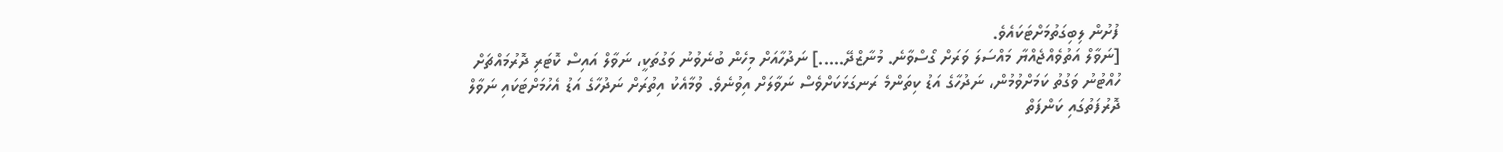ފުށުން ލިބިގަތުމަށްޓަކައެވެ.
[ނަވާލް އަތުވެއްޖެއްޔާ މައްސަލަ ވަރަށް ގޯސްވާނެ. މުނާޒްދޭ.....] ނަދުހާއަށް މިހެން ބުނެވުނު ވަގުތަކީ، ނަވާލް އައިސް ކޮޓަރި ދޮރުމައްޗަށް ހުއްޓުނު ވަގުތު ކަމަށްވުމުން، ނަދުހާގެ އަޑު ކިތަންމެ ރަނގަޅަކަށްވެސް ނަވާލަށް އިވުނެވެ. ވުމާއެކު އިތުރަށް ނަދުހާގެ އަޑު އެހުމަށްޓަކައި ނަވާލް ދޮރުފަތުގައި ކަންފަތް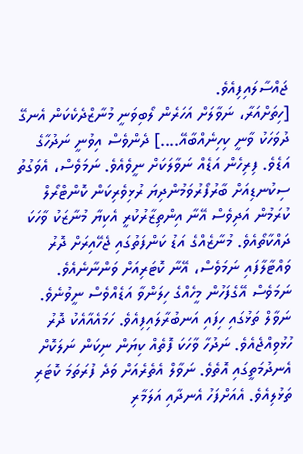ޖައްސާލައިފިއެވެ.
[ހިތަށްއަރާ، ނަވާލަށް އަހަރެން ލޯބިވަނީ މުނާޒްދެކެކަން އެނގޭ ދުވަހަކު ވާނީ ކިހިނެއްބާއޭ....] ދެންވެސް އިވުނީ ނަދުހާގެ އަޑެވެ. ފިރިހެން އަޑެއް ނަވާލަކަށް ނީވެއެވެ. ނަމަވެސް، އެވަގުތު ސިކުނޑިއަށް ބާރުފޯރުވަމުންދިޔަ ރުޅިވެރިކަން ކޮންޓްރޯލް ކުރަމުން އަދިވެސް އޭނާ އިންތިޒާރުކުރީ އެކިޔާ މުނާޒަކު ވާހަކަ ދައްކާތޯއެވެ. މުނާޒެއްގެ އަޑު ކަންފަތުގައި ޖެހޭއިރަށް ދޮރު ވައްޓާލާފައި ނަމަވެސް، އޭނާ ކޮޓަރިއަށް ވަންނާނެއެވެ. ނަމަވެސް އޭގެފަހުން މީހެއްގެ ހިލަންވާ އަޑެއްވެސް ނީވުނެވެ. ނަވާލް ތަޅުގައި ހިފައި އަނބުރާލައިފިއެވެ. ހަމައެއާއެކު ދޮރު ހުޅުވިއްޖެއެވެ. ނަދުހާ ވާހަކަ ފޮތެއް ކިޔަން ނިކަން ނަލަކޮށް އެނދުމަތީގައި އޮތެވެ. ނަވާލް އެތެރެއަށް ވަދެ ފުރަތަމަ ކޮޓަރި ތަޅުލިއެވެ. އެއަށްފަހު އެނދާއި އަލަމާރި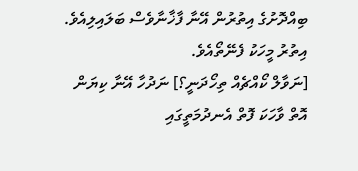ބިއްދޮށުގެ އިތުރުން އޭނާ ފާޚާނާވެސް ބަލައިލިއެވެ. އިތުރު މީހަކު ފެނޭތޯއެވެ.
[ނަވާލް ކޯއްޗެއް ތިހޯދަނީ؟] ނަދުހާ އޭނާ ކިޔަން އޮތް ވާހަކަ ފޮތް އެނދުމަތީގައި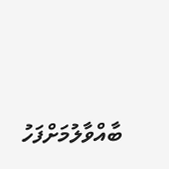ބާއްވާލުމަށްފަހު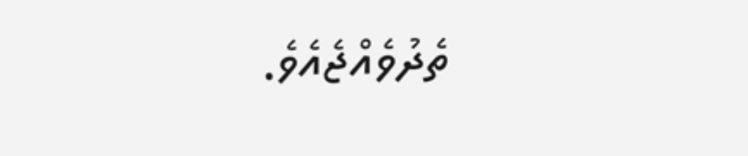ތެދުވެއްޖެއެވެ.